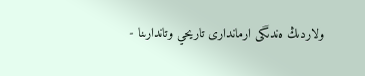ولاردىڭ ەندىگى ارماندارى تاريحي وتاندارىنا -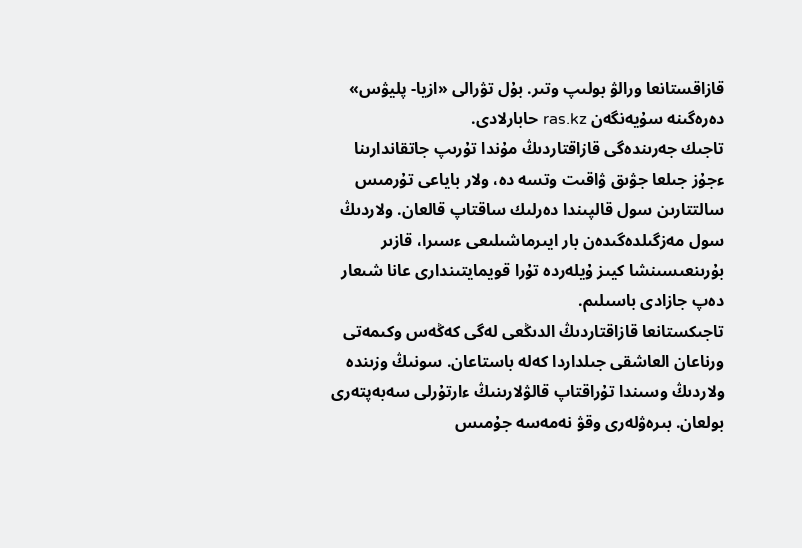قازاقستانعا ورالۋ بولىپ وتىر. بۇل تۋرالى «ازيا- پليۋس» دەرەگىنە سۇيەنگەن ras.kz حابارلادى.
تاجىك جەرىندەگى قازاقتاردىڭ مۇندا تۇرىپ جاتقاندارىنا ءجۇز جىلعا جۋىق ۋاقىت وتسە دە، ولار باياعى تۇرمىس سالتتارىن سول قالپىندا دەرلىك ساقتاپ قالعان. ولاردىڭ سول مەزگىلدەگىدەن بار ايىرماشىلىعى ءسىرا، قازىر بۇرىنعىسىنشا كيىز ۇيلەردە تۇرا قويمايتىندارى عانا شىعار دەپ جازادى باسىلىم.
تاجىكستانعا قازاقتاردىڭ الدىڭعى لەگى كەڭەس وكىمەتى ورناعان العاشقى جىلداردا كەلە باستاعان. سونىڭ وزىندە ولاردىڭ وسىندا تۇراقتاپ قالۋلارىنىڭ ءارتۇرلى سەبەپتەرى بولعان. بىرەۋلەرى وقۋ نەمەسە جۇمىس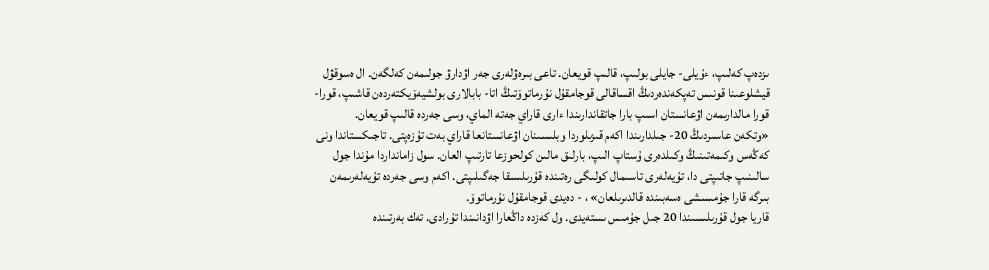ىزدەپ كەلىپ، ءۇيلى- جايلى بولىپ، قالىپ قويعان. تاعى بىرەۋلەرى جەر اۋدارۋ جولىمەن كەلگەن. ال ەسوقۋل قيشلوعىنا قونىس تەپكەندەردىڭ اقساقالى قوجامقۇل نۇرماتوۆتىڭ اتا- بابالارى بولشيەۆيكتەردەن قاشىپ، قورا- قورا مالدارىمەن اۋعانستان اسىپ بارا جاتقاندارىندا ءارى قاراي جەتە الماي، وسى جەردە قالىپ قويعان.
«وتكەن عاسىردىڭ 20- جىلدارىندا اكەم قىزىلوردا وبلىسىنان اۋعانستانعا قاراي بەت تۇزەپتى. تاجىكستاندا ونى كەڭەس وكىمەتىنىڭ وكىلدەرى ۇستاپ الىپ، بارلىق مالىن كولحوزعا تارتىپ العان. سول زامانداردا مۇندا جول سالىنىپ جاتىپتى دا، تۇيەلەرى تاسىمال كولىگى رەتىندە قۇرىلىسقا جەگىلىپتى. اكەم وسى جەردە تۇيەلەرىمەن بىرگە قارا جۇمىسشى ەسەبىندە قالدىرىلعان» ، - دەيدى قوجامقۇل نۇرماتوۆ.
قاريا جول قۇرىلىسىندا 20 جىل جۇمىس ىستەيدى. ول كەزدە داڭعارا اۋدانىندا تۇرادى. تەك بەرتىندە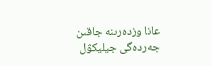عانا وزدەرىنە جاقىن جەردەگى جيليكۋل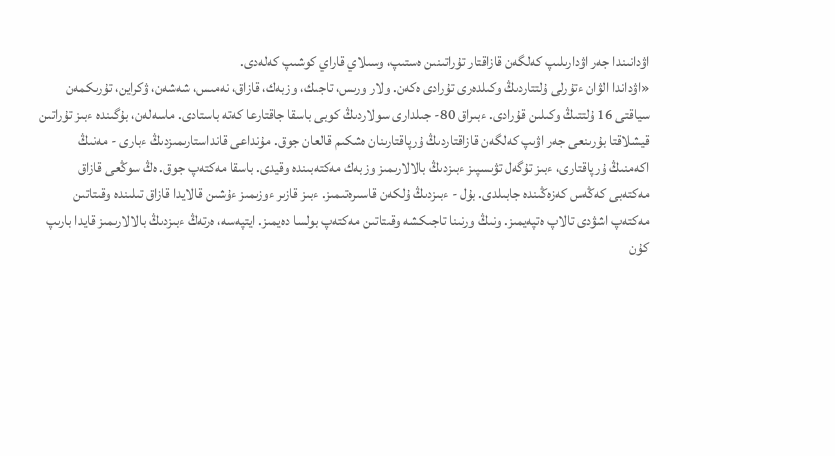اۋدانىندا جەر اۋدارىلىپ كەلگەن قازاقتار تۇراتىنىن ەستىپ، وسىلاي قاراي كوشىپ كەلەدى.
«اۋداندا الۋان ءتۇرلى ۇلتتاردىڭ وكىلدەرى تۇرادى ەكەن. ولار ورىس، تاجىك، وزبەك، قازاق، نەمىس، شەشەن، ۋكراين، تۇرىكمەن سياقتى 16 ۇلتتىڭ وكىلىن قۇرادى. ءبىراق 80- جىلدارى سولاردىڭ كوبى باسقا جاقتارعا كەتە باستادى. ماسەلەن، بۇگىندە ءبىز تۇراتىن قيشلاقتا بۇرىنعى جەر اۋىپ كەلگەن قازاقتاردىڭ ۇرپاقتارىنان ەشكىم قالعان جوق. مۇنداعى قانداستارىمىزدىڭ ءبارى - مەنىڭ اكەمنىڭ ۇرپاقتارى، ءبىز تۇگەل تۋىسپىز ءبىزدىڭ بالالارىمىز وزبەك مەكتەبىندە وقيدى. باسقا مەكتەپ جوق. ەڭ سوڭعى قازاق مەكتەبى كەڭەس كەزەڭىندە جابىلدى. بۇل - ءبىزدىڭ ۇلكەن قاسىرەتىمىز. ءبىز قازىر ءوزىمىز ءۇشىن قالايدا قازاق تىلىندە وقىتاتىن مەكتەپ اشۋدى تالاپ ەتپەيمىز. ونىڭ ورنىنا تاجىكشە وقىتاتىن مەكتەپ بولسا دەيمىز. ايتپەسە، ەرتەڭ ءبىزدىڭ بالالارىمىز قايدا بارىپ كۇن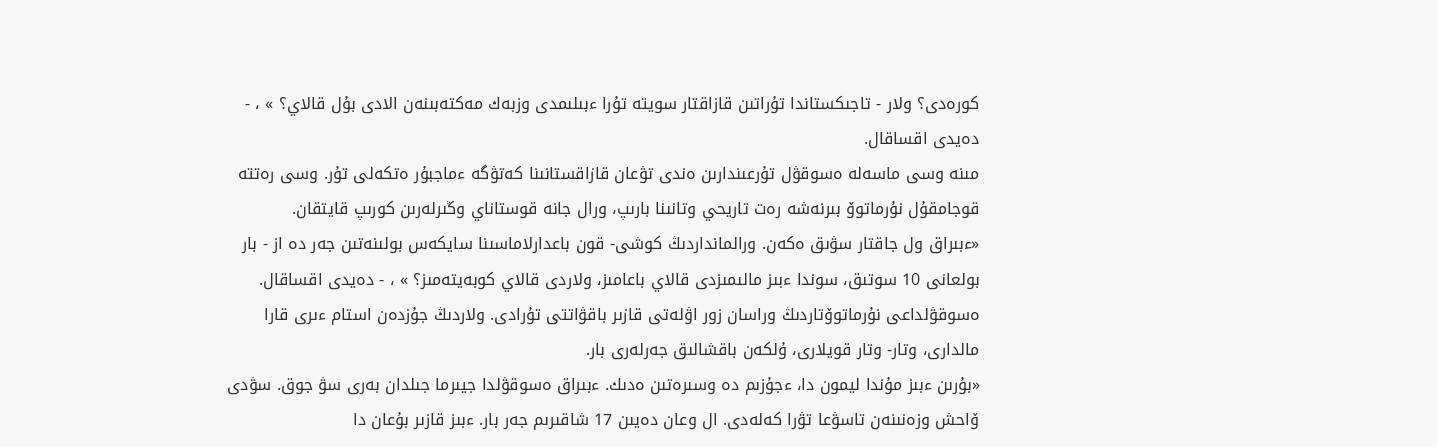كورەدى؟ ولار - تاجىكستاندا تۇراتىن قازاقتار سويتە تۇرا ءبىلىمدى وزبەك مەكتەبىنەن الادى بۇل قالاي؟ » ، - دەيدى اقساقال.
مىنە وسى ماسەلە ەسوقۋل تۇرعىندارىن ەندى تۋعان قازاقستانىنا كەتۋگە ءماجبۇر ەتكەلى تۇر. وسى رەتتە قوجامقۇل نۇرماتوۆ بىرنەشە رەت تاريحي وتانىنا بارىپ، ورال جانە قوستاناي وڭىرلەرىن كورىپ قايتقان.
«ءبىراق ول جاقتار سۋىق ەكەن. ورالمانداردىڭ كوشى- قون باعدارلاماسىنا سايكەس بولىنەتىن جەر دە از - بار بولعانى 10 سوتىق، سوندا ءبىز مالىمىزدى قالاي باعامىز، ولاردى قالاي كوبەيتەمىز؟ » ، - دەيدى اقساقال.
ەسوقۋلداعى نۇرماتوۆتاردىڭ وراسان زور اۋلەتى قازىر باقۋاتتى تۇرادى. ولاردىڭ جۇزدەن استام ءىرى قارا مالدارى، وتار- وتار قويلارى، ۇلكەن باقشالىق جەرلەرى بار.
«بۇرىن ءبىز مۇندا ليمون دا، ءجۇزىم دە وسىرەتىن ەدىك. ءبىراق ەسوقۋلدا جيىرما جىلدان بەرى سۋ جوق. سۋدى ۆاحش وزەنىنەن تاسۋعا تۋرا كەلەدى. ال وعان دەيىن 17 شاقىرىم جەر بار. ءبىز قازىر بۇعان دا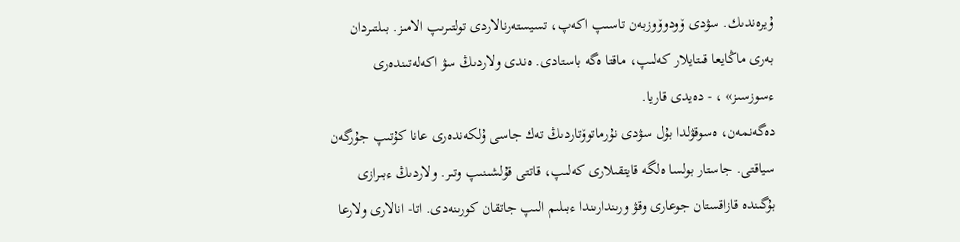ۇيرەندىك. سۋدى ۆودوۆوزبەن تاسىپ اكەپ، تسيستەرنالاردى تولتىرىپ الامىز. بىلتىردان بەرى ماڭايعا قىتايلار كەلىپ، ماقتا ەگە باستادى. ەندى ولاردىڭ سۋ اكەلەتىندەرى ءسوزسىز» ، - دەيدى قاريا.
دەگەنمەن، ەسوقۋلدا بۇل سۋدى نۇرماتوۆتاردىڭ تەك جاسى ۇلكەندەرى عانا كۇتىپ جۇرگەن سياقتى. جاستار بولسا ەلگە قايتقىلارى كەلىپ، قاتتى قۇلشىنىپ وتىر. ولاردىڭ ءبىرازى بۇگىندە قازاقستان جوعارى وقۋ ورىندارىندا ءبىلىم الىپ جاتقان كورىنەدى. اتا- انالارى ولارعا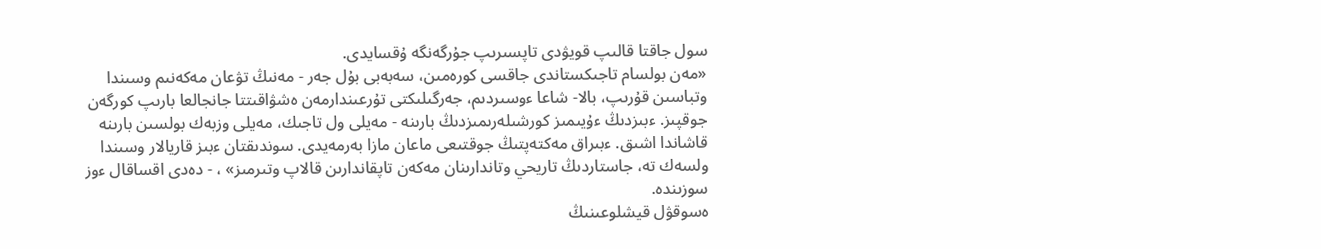سول جاقتا قالىپ قويۋدى تاپسىرىپ جۇرگەنگە ۇقسايدى.
«مەن بولسام تاجىكستاندى جاقسى كورەمىن، سەبەبى بۇل جەر - مەنىڭ تۋعان مەكەنىم وسىندا وتباسىن قۇرىپ، بالا- شاعا ءوسىردىم، جەرگىلىكتى تۇرعىندارمەن ەشۋاقىتتا جانجالعا بارىپ كورگەن جوقپىز. ءبىزدىڭ ءۇيىمىز كورشىلەرىمىزدىڭ بارىنە - مەيلى ول تاجىك، مەيلى وزبەك بولسىن بارىنە قاشاندا اشىق. ءبىراق مەكتەپتىڭ جوقتىعى ماعان مازا بەرمەيدى. سوندىقتان ءبىز قاريالار وسىندا ولسەك تە، جاستاردىڭ تاريحي وتاندارىنان مەكەن تاپقاندارىن قالاپ وتىرمىز» ، - دەدى اقساقال ءوز سوزىندە.
ەسوقۋل قيشلوعىنىڭ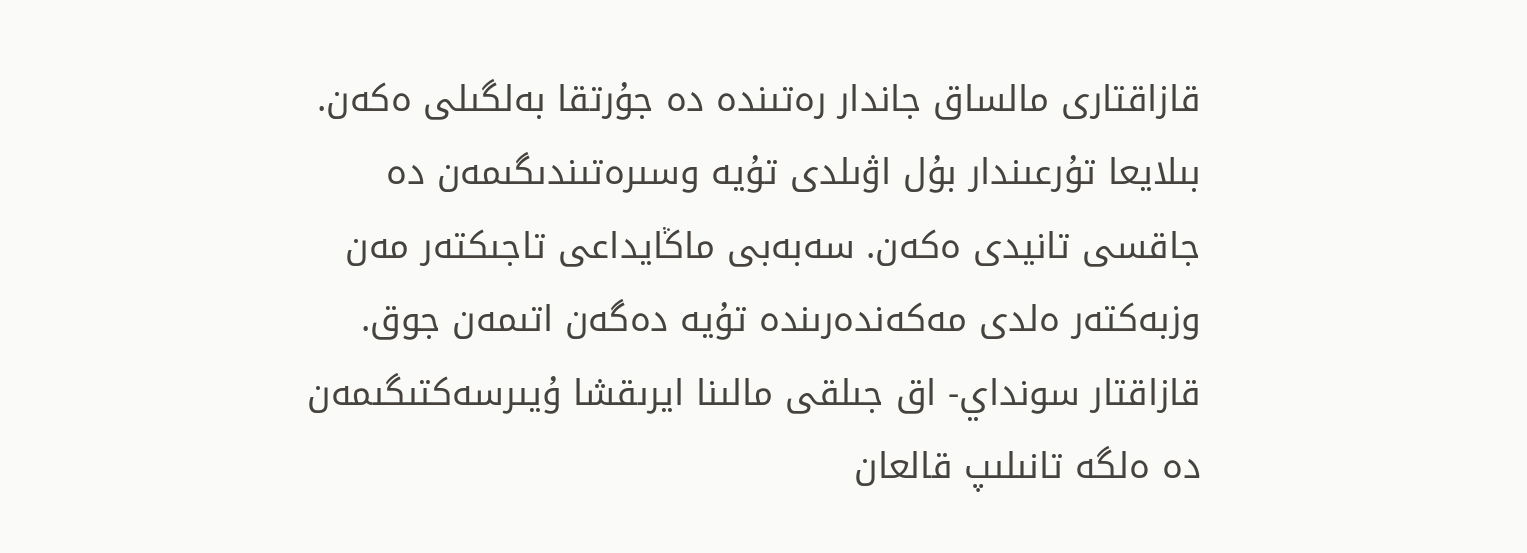قازاقتارى مالساق جاندار رەتىندە دە جۇرتقا بەلگىلى ەكەن. بىلايعا تۇرعىندار بۇل اۋىلدى تۇيە وسىرەتىندىگىمەن دە جاقسى تانيدى ەكەن. سەبەبى ماڭايداعى تاجىكتەر مەن وزبەكتەر ەلدى مەكەندەرىندە تۇيە دەگەن اتىمەن جوق. قازاقتار سونداي- اق جىلقى مالىنا ايرىقشا ۇيىرسەكتىگىمەن دە ەلگە تانىلىپ قالعان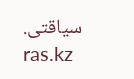سياقتى.
ras.kz